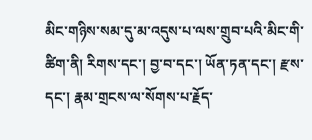མིང་གཉིས་སམ་དུ་མ་འདུས་པ་ལས་གྲུབ་པའི་མིང་གི་ཚིག་ནི། རིགས་དང་། བྱ་བ་དང་། ཡོན་ཏན་དང་། རྫས་དང་། རྣམ་གྲངས་ལ་སོགས་པ་རྗོད་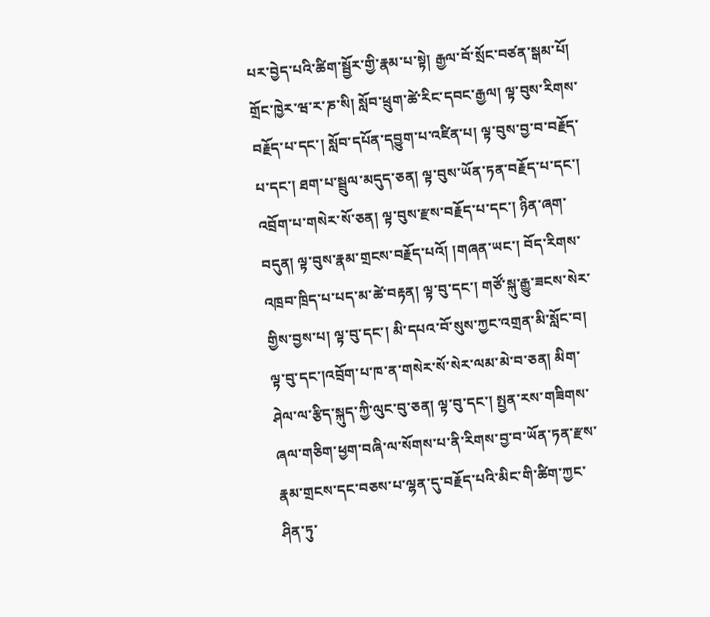པར་བྱེད་པའི་ཚིག་སྦྱོར་གྱི་རྣམ་པ་སྟེ། རྒྱལ་བོ་སྲོང་བཙན་སྒམ་པོ། གྲོང་ཁྱེར་ཝ་ར་ཎ་སི། སློབ་ཕྲུག་ཚེ་རིང་དབང་རྒྱལ། ལྟ་བུས་རིགས་བརྗོད་པ་དང་། སློབ་དཔོན་དབྱུག་པ་འཛིན་པ། ལྟ་བུས་བྱ་བ་བརྗོད་པ་དང་། ཐག་པ་སྦྲུལ་མདུད་ཅན། ལྟ་བུས་ཡོན་ཏན་བརྗོད་པ་དང་། འབྲོག་པ་གསེར་སོ་ཅན། ལྟ་བུས་རྫས་བརྗོད་པ་དང་། ཉིན་ཞག་བདུན། ལྟ་བུས་རྣམ་གྲངས་བརྗོད་པའོ། །གཞན་ཡང་། བོད་རིགས་འཁྲབ་ཁྲིད་པ་པད་མ་ཚེ་བརྟན། ལྟ་བུ་དང་། གཙོ་སྐུ་རྒྱུ་ཟངས་སེར་གྱིས་བྱས་པ། ལྟ་བུ་དང་། མི་དཔའ་བོ་སུས་ཀྱང་འགྲན་མི་སློང་བ། ལྟ་བུ་དང་།འབྲོག་པ་ཁ་ན་གསེར་སོ་སེར་ལམ་མེ་བ་ཅན། མིག་ཤེལ་ལ་རྩིད་སྐུད་ཀྱི་ལུང་བུ་ཅན། ལྟ་བུ་དང་། སྤྱན་རས་གཟིགས་ཞལ་གཅིག་ཕྱག་བཞི་ལ་སོགས་པ་ནི་རིགས་བྱ་བ་ཡོན་ཏན་རྫས་རྣམ་གྲངས་དང་བཅས་པ་ལྷན་དུ་བརྗོད་པའི་མིང་གི་ཚིག་ཀྱང་ཤིན་ཏུ་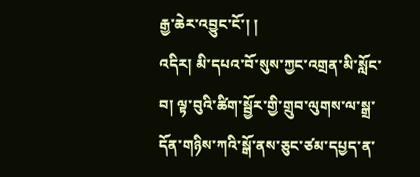རྒྱ་ཆེར་འབྱུང་ངོ་། །
འདིར། མི་དཔའ་བོ་སུས་ཀྱང་འགྲན་མི་སློང་བ། ལྟ་བུའི་ཚིག་སྦྱོར་གྱི་གྲུབ་ལུགས་ལ་སྒྲ་དོན་གཉིས་ཀའི་སྒོ་ནས་ཅུང་ཙམ་དཔྱད་ན་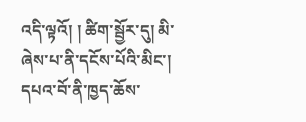འདི་ལྟའོ། ། ཚིག་སྦྱོར་དུ། མི་ཞེས་པ་ནི་དངོས་པོའི་མིང་། དཔའ་བོ་ནི་ཁྱད་ཆོས་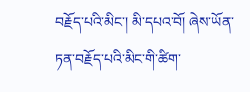བརྗོད་པའི་མིང་། མི་དཔའ་བོ། ཞེས་ཡོན་ཏན་བརྗོད་པའི་མིང་གི་ཚིག་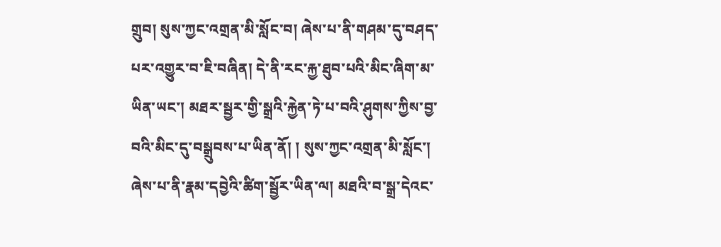གྲུབ། སུས་ཀྱང་འགྲན་མི་སློང་བ། ཞེས་པ་ནི་གཤམ་དུ་བཤད་པར་འགྱུར་བ་ཇི་བཞིན། དེ་ནི་རང་རྐྱ་ཐུབ་པའི་མིང་ཞིག་མ་ཡིན་ཡང་། མཐར་སྦྱར་གྱི་སྒྲའི་རྐྱེན་ཏེ་པ་བའི་ཤུགས་ཀྱིས་བྱ་བའི་མིང་དུ་བསྒྲུབས་པ་ཡིན་ནོ། ། སུས་ཀྱང་འགྲན་མི་སློང་། ཞེས་པ་ནི་རྣམ་དབྱེའི་ཚིག་སྦྱོར་ཡིན་ལ། མཐའི་བ་སྒྲ་དེའང་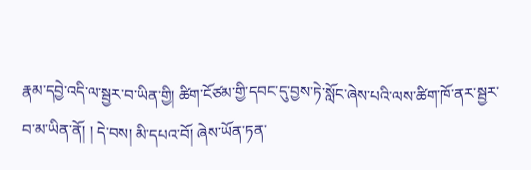རྣམ་དབྱེ་འདི་ལ་སྦྱར་བ་ཡིན་གྱི། ཚིག་ངོཙམ་གྱི་དབང་དུ་བྱས་ཏེ་སློང་ཞེས་པའི་ལས་ཚིག་ཁོ་ནར་སྦྱར་བ་མ་ཡིན་ནོ། ། དེ་བས། མི་དཔའ་བོ། ཞེས་ཡོན་ཏན་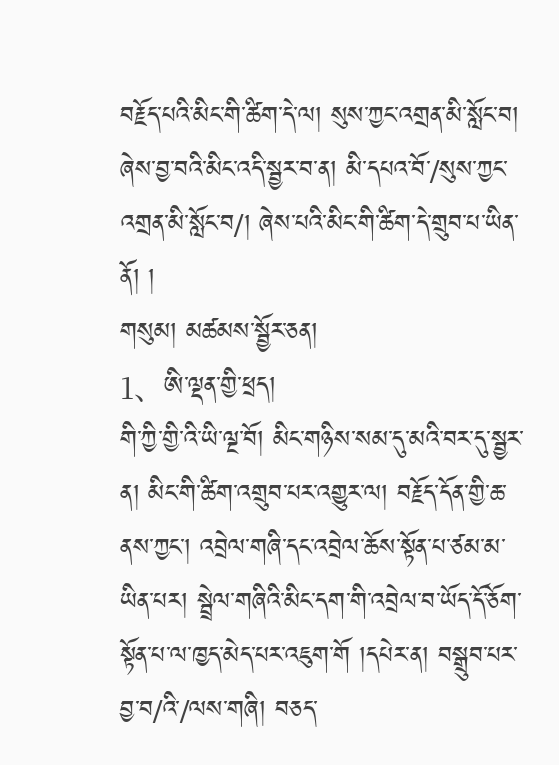བརྗོད་པའི་མིང་གི་ཚིག་དེ་ལ། སུས་ཀྱང་འགྲན་མི་སློང་བ། ཞེས་བྱ་བའི་མིང་འདི་སྦྱར་བ་ན། མི་དཔའ་བོ་/སུས་ཀྱང་འགྲན་མི་སློང་བ/། ཞེས་པའི་མིང་གི་ཚིག་དེ་གྲུབ་པ་ཡིན་ནོ། །
གསུམ། མཚམས་སྦྱོར་ཅན།
1、ཨི་ལྡན་གྱི་ཕྲད།
གི་ཀྱི་གྱི་འི་ཡི་ལྔ་བོ། མིང་གཉིས་སམ་དུ་མའི་བར་དུ་སྦྱར་ན། མིང་གི་ཚིག་འགྲུབ་པར་འགྱུར་ལ། བརྗོད་དོན་གྱི་ཆ་ནས་ཀྱང་། འབྲེལ་གཞི་དང་འབྲེལ་ཆོས་སྟོན་པ་ཙམ་མ་ཡིན་པར། སྦྲེལ་གཞིའི་མིང་དག་གི་འབྲེལ་བ་ཡོད་དོ་ཅོག་སྟོན་པ་ལ་ཁྱད་མེད་པར་འཇུག་གོ །དཔེར་ན། བསྒྲུབ་པར་བྱ་བ/འི་/ལས་གཞི། བཅད་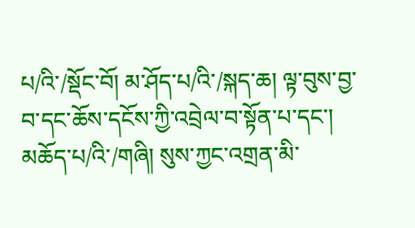པ/འི་/སྡོང་བོ། མ་ཤོད་པ/འི་/སྐད་ཆ། ལྟ་བུས་བྱ་བ་དང་ཆོས་དངོས་ཀྱི་འབྲེལ་བ་སྟོན་པ་དང་། མཆོད་པ/འི་/གཞི། སུས་ཀྱང་འགྲན་མི་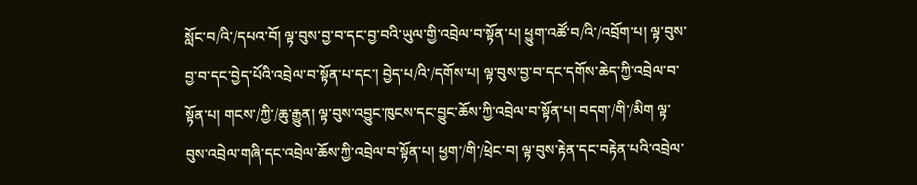སློང་བ/འི་/དཔའ་བོ། ལྟ་བུས་བྱ་བ་དང་བྱ་བའི་ཡུལ་གྱི་འབྲེལ་བ་སྟོན་པ། ཕྱུག་འཚོ་བ/འི་/འབྲོག་པ། ལྟ་བུས་བྱ་བ་དང་བྱེད་པོའི་འབྲེལ་བ་སྟོན་པ་དང་། བྱེད་པ/འི་/དགོས་པ། ལྟ་བུས་བྱ་བ་དང་དགོས་ཆེད་ཀྱི་འབྲེལ་བ་སྟོན་པ། གངས་/ཀྱི་/ཆུ་རྒྱུན། ལྟ་བུས་འབྱུང་ཁུངས་དང་བྱུང་ཆོས་ཀྱི་འབྲེལ་བ་སྟོན་པ། བདག་/གི་/མིག ལྟ་བུས་འབྲེལ་གཞི་དང་འབྲེལ་ཆོས་ཀྱི་འབྲེལ་བ་སྟོན་པ། ཕྱག་/གི་/ཕྲེང་བ། ལྟ་བུས་རྟེན་དང་བརྟེན་པའི་འབྲེལ་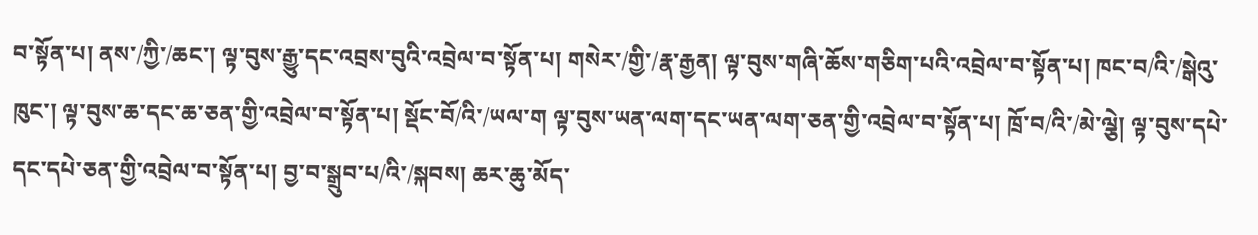བ་སྟོན་པ། ནས་/ཀྱི་/ཆང་། ལྟ་བུས་རྒྱུ་དང་འབྲས་བུའི་འབྲེལ་བ་སྟོན་པ། གསེར་/གྱི་/རྣ་རྒྱན། ལྟ་བུས་གཞི་ཆོས་གཅིག་པའི་འབྲེལ་བ་སྟོན་པ། ཁང་བ/འི་/སྒེའུ་ཁུང་། ལྟ་བུས་ཆ་དང་ཆ་ཅན་གྱི་འབྲེལ་བ་སྟོན་པ། སྡོང་བོ/འི་/ཡལ་ག ལྟ་བུས་ཡན་ལག་དང་ཡན་ལག་ཅན་གྱི་འབྲེལ་བ་སྟོན་པ། ཁྲོ་བ/འི་/མེ་ལྕེ། ལྟ་བུས་དཔེ་དང་དཔེ་ཅན་གྱི་འབྲེལ་བ་སྟོན་པ། བྱ་བ་སྒྲུབ་པ/འི་/སྐབས། ཆར་ཆུ་མོད་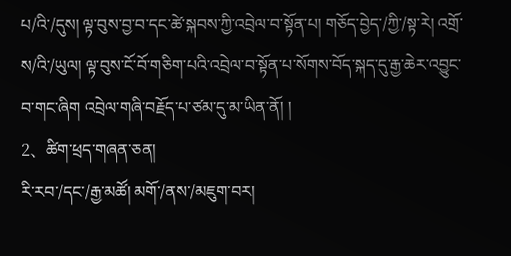པ/འི་/དུས། ལྟ་བུས་བྱ་བ་དང་ཚེ་སྐབས་ཀྱི་འབྲེལ་བ་སྟོན་པ། གཅོད་བྱེད་/ཀྱི་/སྟ་རེ། འགྲོ་ས/འི་/ཡུལ། ལྟ་བུས་ངོ་བོ་གཅིག་པའི་འབྲེལ་བ་སྟོན་པ་སོགས་བོད་སྐད་དུ་རྒྱ་ཆེར་འབྱུང་བ་གང་ཞིག འབྲེལ་གཞི་བརྗོད་པ་ཙམ་དུ་མ་ཡིན་ནོ། །
2、ཚིག་ཕྲད་གཞན་ཅན།
རི་རབ་/དང་/རྒྱ་མཚོ། མགོ་/ནས་/མཇུག་བར།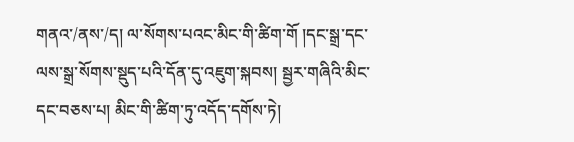གནའ་/ནས་/ད། ལ་སོགས་པའང་མིང་གི་ཚིག་གོ །དང་སྒྲ་དང་ལས་སྒྲ་སོགས་སྡུད་པའི་དོན་དུ་འཇུག་སྐབས། སྦྱར་གཞིའི་མིང་དང་བཅས་པ། མིང་གི་ཚིག་ཏུ་འདོད་དགོས་ཏེ།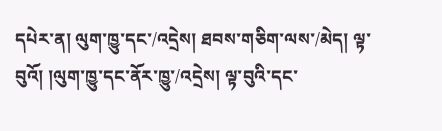དཔེར་ན། ལུག་ཁྱུ་དང་/འདྲེས། ཐབས་གཅིག་ལས་/མེད། ལྟ་བུའོ། །ལུག་ཁྱུ་དང་ནོར་ཁྱུ་/འདྲེས། ལྟ་བུའི་དང་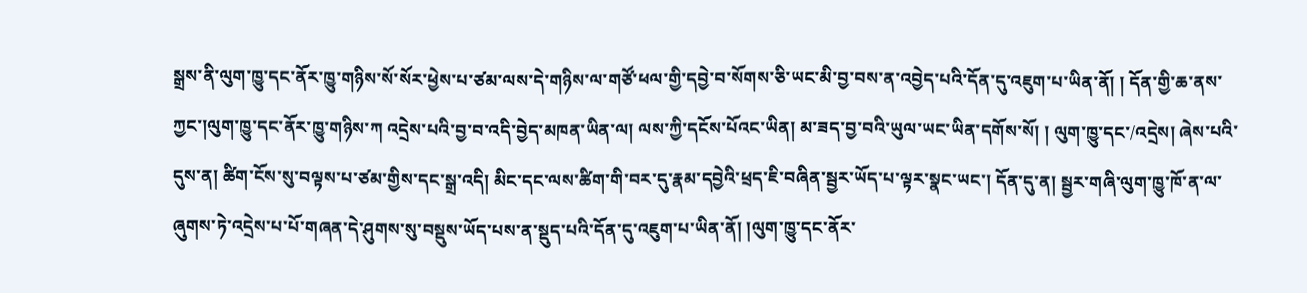སྒྲས་ནི་ལུག་ཁྱུ་དང་ནོར་ཁྱུ་གཉིས་སོ་སོར་ཕྱེས་པ་ཙམ་ལས་དེ་གཉིས་ལ་གཙོ་ཕལ་གྱི་དབྱེ་བ་སོགས་ཅི་ཡང་མི་བྱ་བས་ན་འབྱེད་པའི་དོན་དུ་འཇུག་པ་ཡིན་ནོ། ། དོན་གྱི་ཆ་ནས་ཀྱང་།ལུག་ཁྱུ་དང་ནོར་ཁྱུ་གཉིས་ཀ འདྲེས་པའི་བྱ་བ་འདི་བྱེད་མཁན་ཡིན་ལ། ལས་ཀྱི་དངོས་པོའང་ཡིན། མ་ཟད་བྱ་བའི་ཡུལ་ཡང་ཡིན་དགོས་སོ། ། ལུག་ཁྱུ་དང་/འདྲེས། ཞེས་པའི་དུས་ན། ཚིག་ངོས་སུ་བལྟས་པ་ཙམ་གྱིས་དང་སྒྲ་འདི། མིང་དང་ལས་ཚིག་གི་བར་དུ་རྣམ་དབྱེའི་ཕྲད་ཇི་བཞིན་སྦྱར་ཡོད་པ་ལྟར་སྣང་ཡང་། དོན་དུ་ན། སྦྱར་གཞི་ལུག་ཁྱུ་ཁོ་ན་ལ་ཞུགས་ཏེ་འདྲེས་པ་པོ་གཞན་དེ་ཤུགས་སུ་བསྡུས་ཡོད་པས་ན་སྡུད་པའི་དོན་དུ་འཇུག་པ་ཡིན་ནོ། །ལུག་ཁྱུ་དང་ནོར་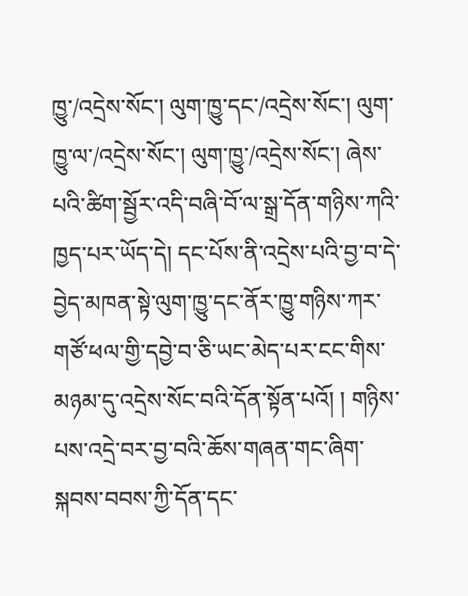ཁྱུ་/འདྲེས་སོང་། ལུག་ཁྱུ་དང་/འདྲེས་སོང་། ལུག་ཁྱུ་ལ་/འདྲེས་སོང་། ལུག་ཁྱུ་/འདྲེས་སོང་། ཞེས་པའི་ཚིག་སྦྱོར་འདི་བཞི་བོ་ལ་སྒྲ་དོན་གཉིས་ཀའི་ཁྱད་པར་ཡོད་དེ། དང་པོས་ནི་འདྲེས་པའི་བྱ་བ་དེ་བྱེད་མཁན་སྟེ་ལུག་ཁྱུ་དང་ནོར་ཁྱུ་གཉིས་ཀར་གཙོ་ཕལ་གྱི་དབྱེ་བ་ཅི་ཡང་མེད་པར་ངང་གིས་མཉམ་དུ་འདྲེས་སོང་བའི་དོན་སྟོན་པའོ། ། གཉིས་པས་འདྲེ་བར་བྱ་བའི་ཆོས་གཞན་གང་ཞིག་སྐབས་བབས་ཀྱི་དོན་དང་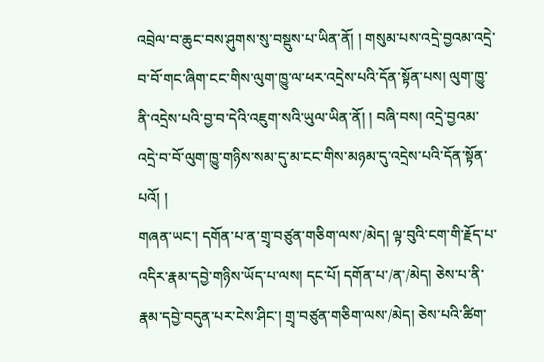འབྲེལ་བ་ཆུང་བས་ཤུགས་སུ་བསྡུས་པ་ཡིན་ནོ། ། གསུམ་པས་འདྲེ་བྱའམ་འདྲེ་བ་བོ་གང་ཞིག་ངང་གིས་ལུག་ཁྱུ་ལ་ཕར་འདྲེས་པའི་དོན་སྟོན་པས། ལུག་ཁྱུ་ནི་འདྲེས་པའི་བྱ་བ་དེའི་འཇུག་སའི་ཡུལ་ཡིན་ནོ། ། བཞི་བས། འདྲེ་བྱའམ་འདྲེ་བ་བོ་ལུག་ཁྱུ་གཉིས་སམ་དུ་མ་ངང་གིས་མཉམ་དུ་འདྲེས་པའི་དོན་སྟོན་པའོ། །
གཞན་ཡང་། དགོན་པ་ན་གྲྭ་བཙུན་གཅིག་ལས་/མེད། ལྟ་བུའི་ངག་གི་རྗོད་པ་འདིར་རྣམ་དབྱེ་གཉིས་ཡོད་པ་ལས། དང་པོ། དགོན་པ་/ན་/མེད། ཅེས་པ་ནི་རྣམ་དབྱེ་བདུན་པར་ངེས་ཤིང་། གྲྭ་བཙུན་གཅིག་ལས་/མེད། ཅེས་པའི་ཚིག་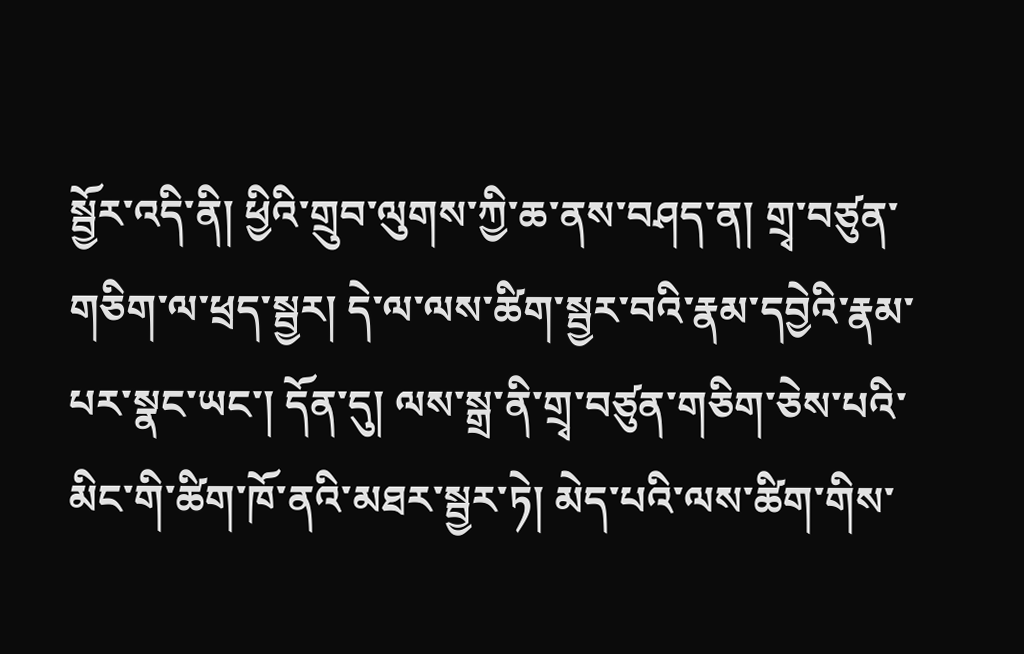སྦྱོར་འདི་ནི། ཕྱིའི་གྲུབ་ལུགས་ཀྱི་ཆ་ནས་བཤད་ན། གྲྭ་བཙུན་གཅིག་ལ་ཕྲད་སྦྱར། དེ་ལ་ལས་ཚིག་སྦྱར་བའི་རྣམ་དབྱེའི་རྣམ་པར་སྣང་ཡང་། དོན་དུ། ལས་སྒྲ་ནི་གྲྭ་བཙུན་གཅིག་ཅེས་པའི་མིང་གི་ཚིག་ཁོ་ནའི་མཐར་སྦྱར་ཏེ། མེད་པའི་ལས་ཚིག་གིས་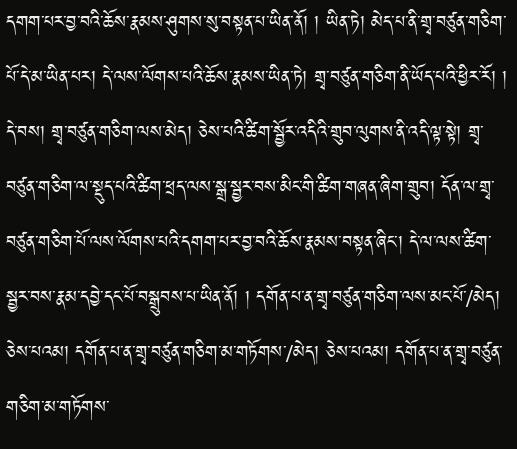དགག་པར་བྱ་བའི་ཆོས་རྣམས་ཤུགས་སུ་བསྟན་པ་ཡིན་ནོ། ། ཡིན་ཏེ། མེད་པ་ནི་གྲྭ་བཙུན་གཅིག་པོ་དེ་མ་ཡིན་པར། དེ་ལས་ལོགས་པའི་ཆོས་རྣམས་ཡིན་ཏེ། གྲྭ་བཙུན་གཅིག་ནི་ཡོད་པའི་ཕྱིར་རོ། ། དེ་བས། གྲྭ་བཙུན་གཅིག་ལས་མེད། ཅེས་པའི་ཚིག་སྦྱོར་འདིའི་གྲུབ་ལུགས་ནི་འདི་ལྟ་སྟེ། གྲྭ་བཙུན་གཅིག་ལ་སྡུད་པའི་ཚིག་ཕྲད་ལས་སྒྲ་སྦྱར་བས་མིང་གི་ཚིག་གཞན་ཞིག་གྲུབ། དོན་ལ་གྲྭ་བཙུན་གཅིག་པོ་ལས་ལོགས་པའི་དགག་པར་བྱ་བའི་ཆོས་རྣམས་བསྟན་ཞིང་། དེ་ལ་ལས་ཚིག་སྦྱར་བས་རྣམ་དབྱེ་དང་པོ་བསྒྲུབས་པ་ཡིན་ནོ། ། དགོན་པ་ན་གྲྭ་བཙུན་གཅིག་ལས་མང་པོ་/མེད། ཅེས་པའམ། དགོན་པ་ན་གྲྭ་བཙུན་གཅིག་མ་གཏོགས་/མེད། ཅེས་པའམ། དགོན་པ་ན་གྲྭ་བཙུན་གཅིག་མ་གཏོགས་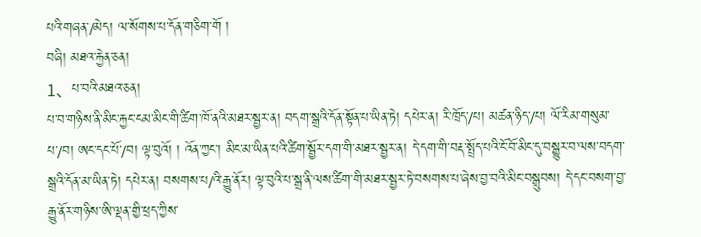པའི་གཞན་/མེད། ལ་སོགས་པ་དོན་གཅིག་གོ །
བཞི། མཐའ་རྐྱེན་ཅན།
1、པ་བའི་མཐའ་ཅན།
པ་བ་གཉིས་ནི་མིང་རྐྱང་ངམ་མིང་གི་ཚིག་ཁོ་ནའི་མཐར་སྦྱར་ན། བདག་སྒྲའི་དོན་སྟོན་པ་ཡིན་ཏེ། དཔེར་ན། རི་ཁྲོད་/པ། མཚན་ཉིད་/པ། ལོ་རིམ་གསུམ་པ་/བ། ཨང་དང་པོ་/བ། ལྟ་བུའོ། ། འོན་ཀྱང་། མིང་མ་ཡིན་པའི་ཚིག་སྦྱོར་དག་གི་མཐར་སྦྱར་ན། དེ་དག་གི་བརྡ་སྤྲོད་པའི་ངོ་བོ་མིང་དུ་བསྒྱུར་བ་ལས་བདག་སྒྲའི་དོན་མ་ཡིན་ཏེ། དཔེར་ན། བསགས་པ/འི་རྒྱུ་ནོར། ལྟ་བུའི་པ་སྒྲ་ནི་ལས་ཚིག་གི་མཐར་སྦྱར་ཏེ་བསགས་པ་ཞེས་བྱ་བའི་མིང་བསྒྲུབས། དེ་དང་བསག་བྱ་རྒྱུ་ནོར་གཉིས་ཨི་ལྡན་གྱི་ཕྲད་ཀྱིས་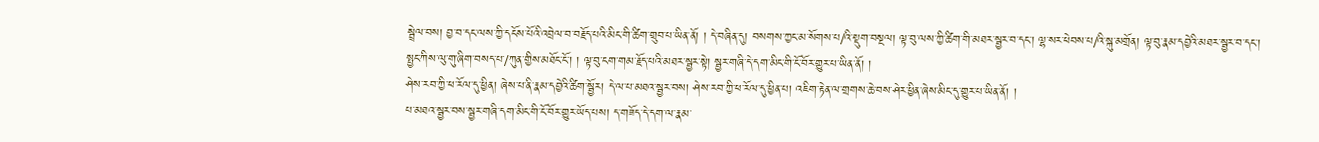སྦྲེལ་བས། བྱ་བ་དང་ལས་ཀྱི་དངོས་པོའི་འབྲེལ་བ་བརྗོད་པའི་མིང་གི་ཚིག་གྲུབ་པ་ཡིན་ནོ། ། དེ་བཞིན་དུ། བསགས་ཀྱང་མ་སོགས་པ/འི་སྡུག་བསྔལ། ལྟ་བུ་ལས་ཀྱི་ཚིག་གི་མཐར་སྦྱར་བ་དང་། ལྷ་སར་ཕེབས་པ/འི་སྐུ་མགྲོན། ལྟ་བུ་རྣམ་དབྱེའི་མཐར་སྦྱར་བ་དང་། སྤྱང་ཀིས་ལུ་གུ་ཞིག་བསད་པ་/ཀུན་གྱིས་མཐོང་ངོ་། ། ལྟ་བུ་ངག་གམ་རྗོད་པའི་མཐར་སྦྱར་སྟེ། སྦྱར་གཞི་དེ་དག་མིང་གི་ངོ་བོར་གྱུར་པ་ཡིན་ནོ། །
ཤེས་རབ་ཀྱི་ཕ་རོལ་དུ་ཕྱིན། ཞེས་པ་ནི་རྣམ་དབྱེའི་ཚིག་སྦྱོར། དེ་ལ་པ་མཐའ་སྦྱར་བས། ཤེས་རབ་ཀྱི་ཕ་རོལ་དུ་ཕྱིན་པ། འཇིག་རྟེན་ལ་གྲགས་ཆེ་བས་ཤེར་ཕྱིན་ཞེས་མིང་དུ་གྱུར་པ་ཡིན་ནོ། །
པ་མཐའ་སྦྱར་བས་སྦྱར་གཞི་དག་མིང་གི་ངོ་བོར་གྱུར་ཡོད་པས། ད་གཟོད་དེ་དག་ལ་རྣམ་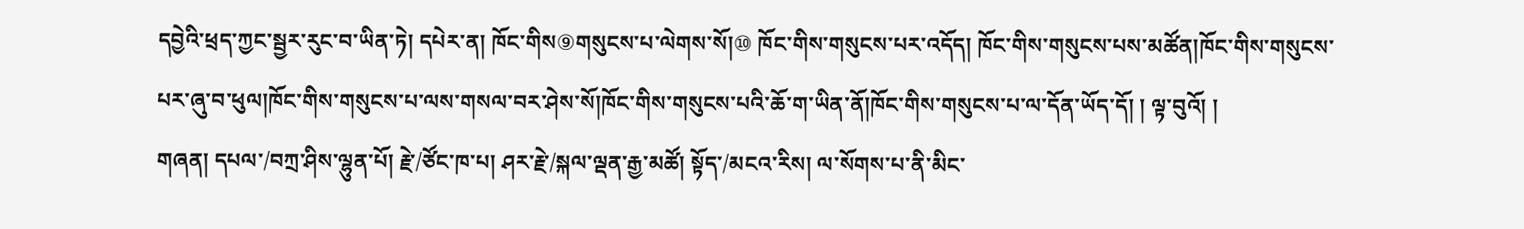དབྱེའི་ཕྲད་ཀྱང་སྦྱར་རུང་བ་ཡིན་ཏེ། དཔེར་ན། ཁོང་གིས⑨གསུངས་པ་ལེགས་སོ།⑩ ཁོང་གིས་གསུངས་པར་འདོད། ཁོང་གིས་གསུངས་པས་མཚོན།ཁོང་གིས་གསུངས་པར་ཞུ་བ་ཕུལ།ཁོང་གིས་གསུངས་པ་ལས་གསལ་བར་ཤེས་སོ།ཁོང་གིས་གསུངས་པའི་ཆོ་ག་ཡིན་ནོ།ཁོང་གིས་གསུངས་པ་ལ་དོན་ཡོད་དོ། ། ལྟ་བུའོ། །
གཞན། དཔལ་/བཀྲ་ཤིས་ལྷུན་པོ། རྗེ་/ཙོང་ཁ་པ། ཤར་རྗེ་/སྐལ་ལྡན་རྒྱ་མཚོ། སྟོད་/མངའ་རིས། ལ་སོགས་པ་ནི་མིང་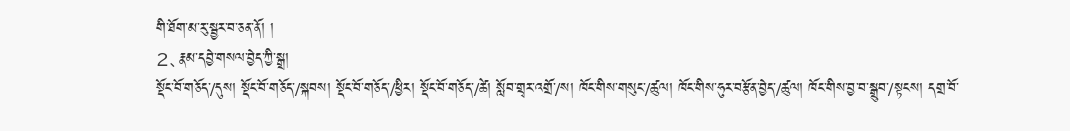གི་ཐོག་མ་རུ་སྦྱར་བ་ཅན་ནོ། །
2、རྣམ་དབྱེ་གསལ་བྱེད་ཀྱི་སྒྲ།
སྡོང་བོ་གཅོད་/དུས། སྡོང་བོ་གཅོད་/སྐབས། སྡོང་བོ་གཅོད་/ཕྱིར། སྡོང་བོ་གཅོད་/ཚེ། སློབ་གྲྭར་འགྲོ་/ས། ཁོང་གིས་གསུང་/ཚུལ། ཁོང་གིས་ཧུར་བརྩོན་བྱེད་/ཚུལ། ཁོང་གིས་བྱ་བ་སྒྲུབ་/སྟངས། དགྲ་བོ་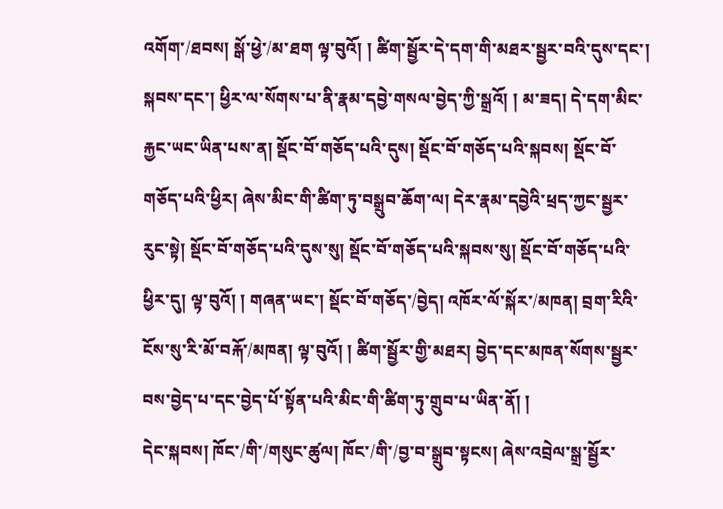འགོག་/ཐབས། སྒོ་ཕྱེ་/མ་ཐག ལྟ་བུའོ། ། ཚིག་སྦྱོར་དེ་དག་གི་མཐར་སྦྱར་བའི་དུས་དང་། སྐབས་དང་། ཕྱིར་ལ་སོགས་པ་ནི་རྣམ་དབྱེ་གསལ་བྱེད་ཀྱི་སྒྲའོ། ། མ་ཟད། དེ་དག་མིང་རྐྱང་ཡང་ཡིན་པས་ན། སྡོང་བོ་གཅོད་པའི་དུས། སྡོང་བོ་གཅོད་པའི་སྐབས། སྡོང་བོ་གཅོད་པའི་ཕྱིར། ཞེས་མིང་གི་ཚིག་ཏུ་བསྒྲུབ་ཆོག་ལ། དེར་རྣམ་དབྱེའི་ཕྲད་ཀྱང་སྦྱར་རུང་སྟེ། སྡོང་བོ་གཅོད་པའི་དུས་སུ། སྡོང་བོ་གཅོད་པའི་སྐབས་སུ། སྡོང་བོ་གཅོད་པའི་ཕྱིར་དུ། ལྟ་བུའོ། ། གཞན་ཡང་། སྡོང་བོ་གཅོད་/བྱེད། འཁོར་ལོ་སྐོར་/མཁན། བྲག་རིའི་ངོས་སུ་རི་མོ་བརྐོ་/མཁན། ལྟ་བུའོ། ། ཚིག་སྦྱོར་གྱི་མཐར། བྱེད་དང་མཁན་སོགས་སྦྱར་བས་བྱེད་པ་དང་བྱེད་པོ་སྟོན་པའི་མིང་གི་ཚིག་ཏུ་གྲུབ་པ་ཡིན་ནོ། །
དེང་སྐབས། ཁོང་/གི་/གསུང་ཚུལ། ཁོང་/གི་/བྱ་བ་སྒྲུབ་སྟངས། ཞེས་འབྲེལ་སྒྲ་སྦྱོར་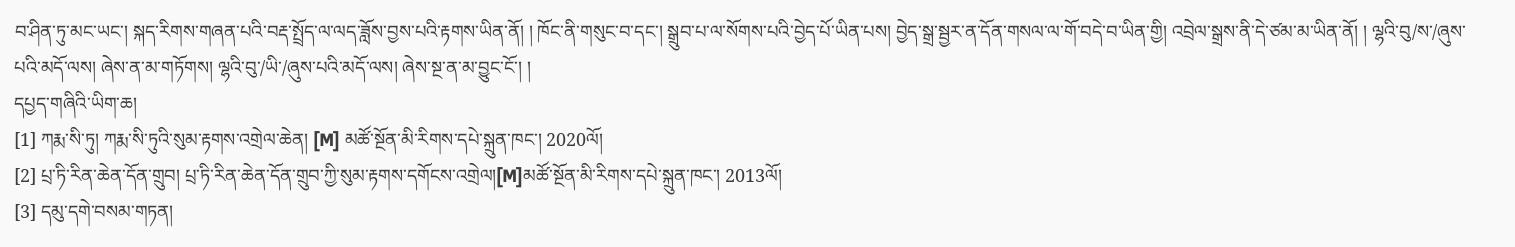བ་ཤིན་ཏུ་མང་ཡང་། སྐད་རིགས་གཞན་པའི་བརྡ་སྤྲོད་ལ་ལད་ཟློས་བྱས་པའི་རྟགས་ཡིན་ནོ། ། ཁོང་ནི་གསུང་བ་དང་། སྒྲུབ་པ་ལ་སོགས་པའི་བྱེད་པོ་ཡིན་པས། བྱེད་སྒྲ་སྦྱར་ན་དོན་གསལ་ལ་གོ་བདེ་བ་ཡིན་གྱི། འབྲེལ་སྒྲས་ནི་དེ་ཙམ་མ་ཡིན་ནོ། ། ལྷའི་བུ/ས་/ཞུས་པའི་མདོ་ལས། ཞེས་ན་མ་གཏོགས། ལྷའི་བུ་/ཡི་/ཞུས་པའི་མདོ་ལས། ཞེས་སྔ་ན་མ་བྱུང་ངོ་། །
དཔྱད་གཞིའི་ཡིག་ཆ།
[1] ཀརྨ་སི་ཏུ། ཀརྨ་སི་ཏུའི་སུམ་རྟགས་འགྲེལ་ཆེན། [M] མཚོ་སྔོན་མི་རིགས་དཔེ་སྐྲུན་ཁང་། 2020ལོ།
[2] པྲ་ཏི་རིན་ཆེན་དོན་གྲུབ། པྲ་ཏི་རིན་ཆེན་དོན་གྲུབ་ཀྱི་སུམ་རྟགས་དགོངས་འགྲེལ།[M]མཚོ་སྔོན་མི་རིགས་དཔེ་སྐྲུན་ཁང་། 2013ལོ།
[3] དམུ་དགེ་བསམ་གཏན།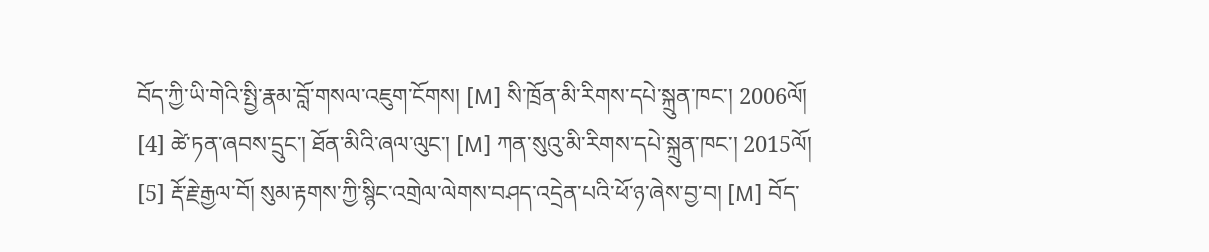བོད་ཀྱི་ཡི་གེའི་སྤྱི་རྣམ་བློ་གསལ་འཇུག་ངོགས། [M] སི་ཁྲོན་མི་རིགས་དཔེ་སྐྲུན་ཁང་། 2006ལོ།
[4] ཚེ་ཏན་ཞབས་དྲུང་། ཐོན་མིའི་ཞལ་ལུང་། [M] ཀན་སུའུ་མི་རིགས་དཔེ་སྐྲུན་ཁང་། 2015ལོ།
[5] རྡོ་རྗེ་རྒྱལ་བོ། སུམ་རྟགས་ཀྱི་སྙིང་འགྲེལ་ལེགས་བཤད་འདྲེན་པའི་ཕོ་ཉ་ཞེས་བྱ་བ། [M] བོད་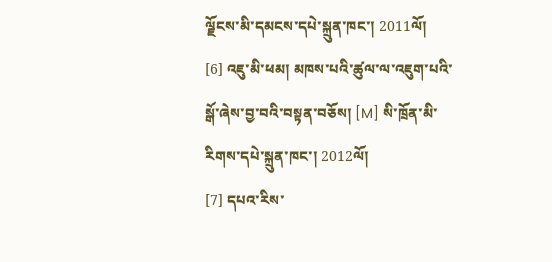ལྗོངས་མི་དམངས་དཔེ་སྐྲུན་ཁང་། 2011ལོ།
[6] འཇུ་མི་ཕམ། མཁས་པའི་ཚུལ་ལ་འཇུག་པའི་སྒོ་ཞེས་བྱ་བའི་བསྟན་བཅོས། [M] སི་ཁྲོན་མི་རིགས་དཔེ་སྐྲུན་ཁང་། 2012ལོ།
[7] དཔའ་རིས་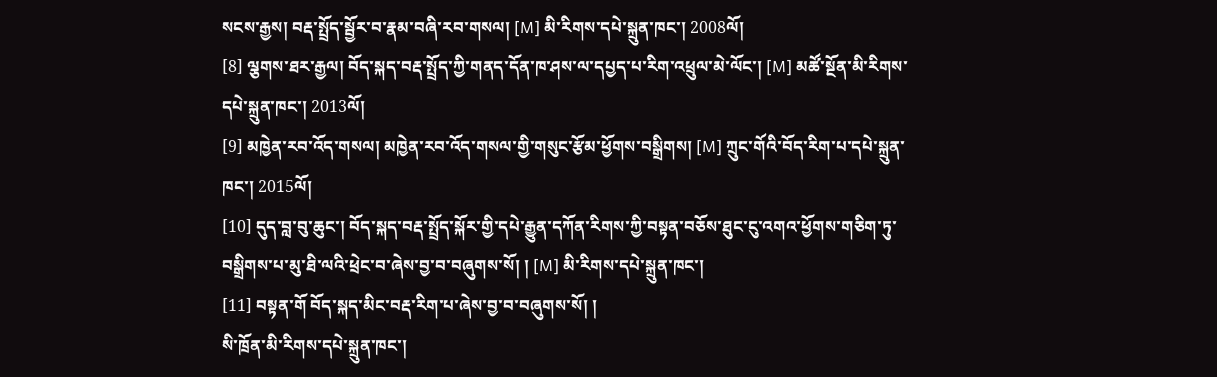སངས་རྒྱས། བརྡ་སྤྲོད་སྦྱོར་བ་རྣམ་བཞི་རབ་གསལ། [M] མི་རིགས་དཔེ་སྐྲུན་ཁང་། 2008ལོ།
[8] ལྕགས་ཐར་རྒྱལ། བོད་སྐད་བརྡ་སྤྲོད་ཀྱི་གནད་དོན་ཁ་ཤས་ལ་དཔྱད་པ་རིག་འཕྲུལ་མེ་ལོང་། [M] མཚོ་སྔོན་མི་རིགས་དཔེ་སྐྲུན་ཁང་། 2013ལོ།
[9] མཁྱེན་རབ་འོད་གསལ། མཁྱེན་རབ་འོད་གསལ་གྱི་གསུང་རྩོམ་ཕྱོགས་བསྒྲིགས། [M] ཀྲུང་གོའི་བོད་རིག་པ་དཔེ་སྐྲུན་ཁང་། 2015ལོ།
[10] དུད་བླ་བུ་ཆུང་། བོད་སྐད་བརྡ་སྤྲོད་སྐོར་གྱི་དཔེ་རྒྱུན་དཀོན་རིགས་ཀྱི་བསྟན་བཅོས་ཐུང་ངུ་འགའ་ཕྱོགས་གཅིག་ཏུ་བསྒྲིགས་པ་མུ་ཐི་ལའི་ཕྲེང་བ་ཞེས་བྱ་བ་བཞུགས་སོ། ། [M] མི་རིགས་དཔེ་སྐྲུན་ཁང་།
[11] བསྟན་གོ བོད་སྐད་མིང་བརྡ་རིག་པ་ཞེས་བྱ་བ་བཞུགས་སོ། །
སི་ཁྲོན་མི་རིགས་དཔེ་སྐྲུན་ཁང་།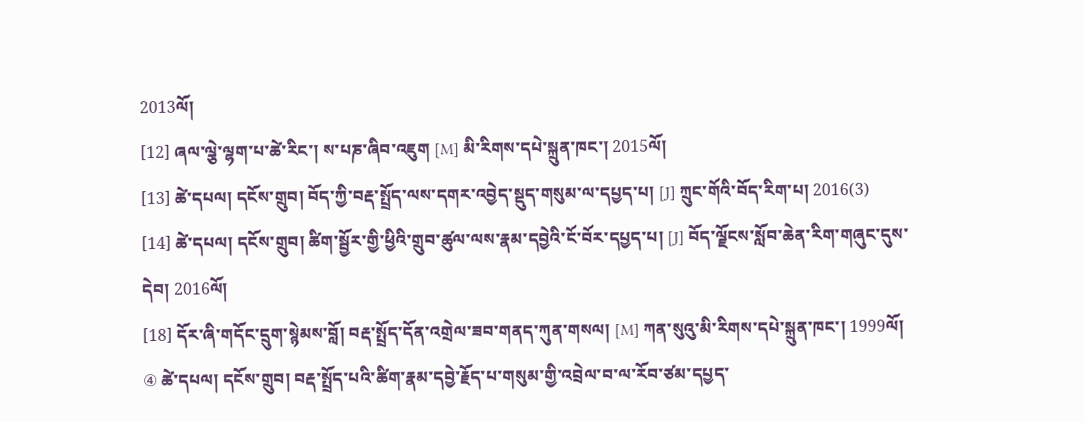2013ལོ།
[12] ཞལ་ལྕེ་ལྷག་པ་ཚེ་རིང་། ས་པཎ་ཞིབ་འཇུག [M] མི་རིགས་དཔེ་སྐྲུན་ཁང་། 2015ལོ།
[13] ཚེ་དཔལ། དངོས་གྲུབ། བོད་ཀྱི་བརྡ་སྤྲོད་ལས་དགར་འབྱེད་སྡུད་གསུམ་ལ་དཔྱད་པ། [J] ཀྲུང་གོའི་བོད་རིག་པ། 2016(3)
[14] ཚེ་དཔལ། དངོས་གྲུབ། ཚིག་སྦྱོར་གྱི་ཕྱིའི་གྲུབ་ཚུལ་ལས་རྣམ་དབྱེའི་ངོ་བོར་དཔྱད་པ། [J] བོད་ལྗོངས་སློབ་ཆེན་རིག་གཞུང་དུས་དེབ། 2016ལོ།
[18] དོར་ཞི་གདོང་དྲུག་སྙེམས་བློ། བརྡ་སྤྲོད་དོན་འགྲེལ་ཟབ་གནད་ཀུན་གསལ། [M] ཀན་སུའུ་མི་རིགས་དཔེ་སྐྲུན་ཁང་། 1999ལོ།
④ ཚེ་དཔལ། དངོས་གྲུབ། བརྡ་སྤྲོད་པའི་ཚིག་རྣམ་དབྱེ་རྗོད་པ་གསུམ་གྱི་འབྲེལ་བ་ལ་རོབ་ཙམ་དཔྱད་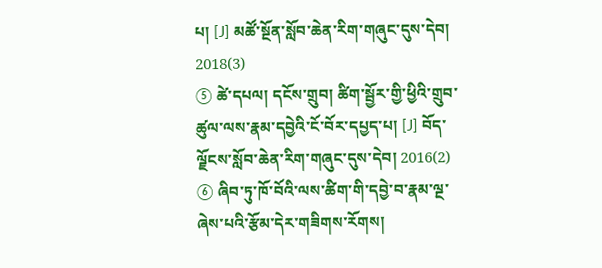པ། [J] མཚོ་སྔོན་སློབ་ཆེན་རིག་གཞུང་དུས་དེབ། 2018(3)
⑤ ཚེ་དཔལ། དངོས་གྲུབ། ཚིག་སྦྱོར་གྱི་ཕྱིའི་གྲུབ་ཚུལ་ལས་རྣམ་དབྱེའི་ངོ་བོར་དཔྱད་པ། [J] བོད་ལྗོངས་སློབ་ཆེན་རིག་གཞུང་དུས་དེབ། 2016(2)
⑥ ཞིབ་ཏུ་ཁོ་བོའི་ལས་ཚིག་གི་དབྱེ་བ་རྣམ་ལྔ་ཞེས་པའི་རྩོམ་དེར་གཟིགས་རོགས།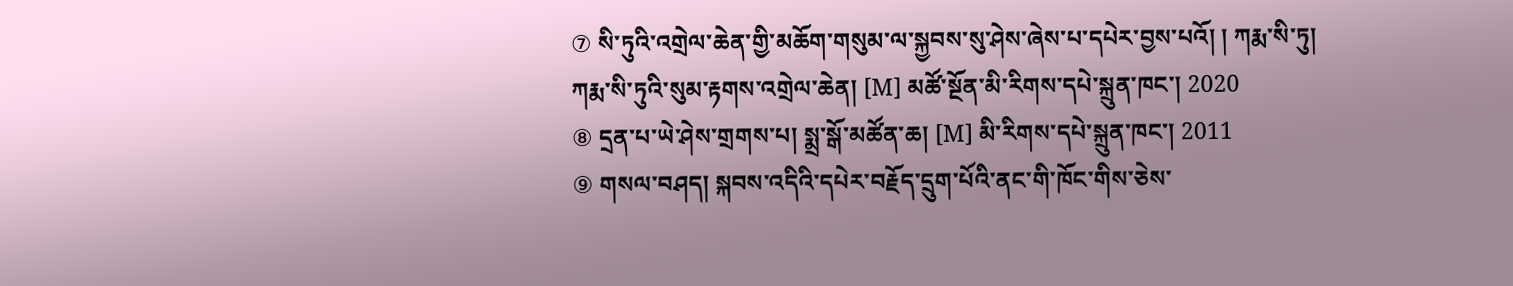⑦ སི་ཏུའི་འགྲེལ་ཆེན་གྱི་མཆོག་གསུམ་ལ་སྐྱབས་སུ་ཤེས་ཞེས་པ་དཔེར་བྱས་པའོ། ། ཀརྨ་སི་ཏུ། ཀརྨ་སི་ཏུའི་སུམ་རྟགས་འགྲེལ་ཆེན། [M] མཚོ་སྔོན་མི་རིགས་དཔེ་སྐྲུན་ཁང་། 2020
⑧ དྲན་པ་ཡེ་ཤེས་གྲགས་པ། སྨྲ་སྒོ་མཚོན་ཆ། [M] མི་རིགས་དཔེ་སྐྲུན་ཁང་། 2011
⑨ གསལ་བཤད། སྐབས་འདིའི་དཔེར་བརྗོད་དྲུག་པོའི་ནང་གི་ཁོང་གིས་ཅེས་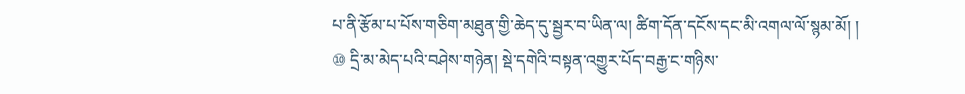པ་ནི་རྩོམ་པ་པོས་གཅིག་མཐུན་གྱི་ཆེད་དུ་སྦྱར་བ་ཡིན་ལ། ཚིག་དོན་དངོས་དང་མི་འགལ་ལོ་སྙམ་མོ། །
⑩ དྲི་མ་མེད་པའི་བཤེས་གཉེན། སྡེ་དགེའི་བསྟན་འགྱུར་པོད་བརྒྱ་ང་གཉིས་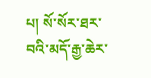པ། སོ་སོར་ཐར་བའི་མདོ་རྒྱ་ཆེར་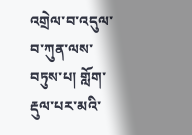འགྲེལ་བ་འདུལ་བ་ཀུན་ལས་བཏུས་པ། གློག་རྡུལ་པར་མའི་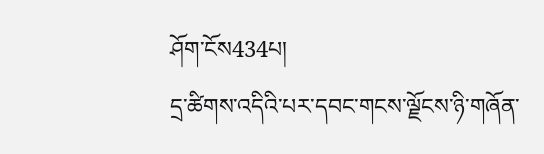ཤོག་ངོས434པ།
དྲ་ཚིགས་འདིའི་པར་དབང་གངས་ལྗོངས་ཉི་གཞོན་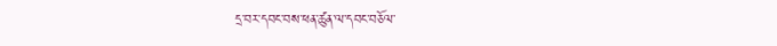དྲ་བར་དབང་བས་ཕན་ཚུན་ལ་དབང་བཅོལ་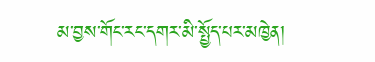མ་བྱས་གོང་རང་དགར་མི་སྤྱོད་པར་མཁྱེན།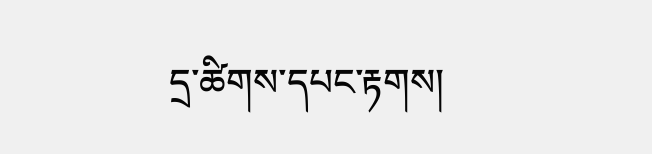དྲ་ཚིགས་དཔང་རྟགས།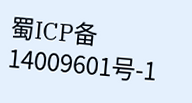蜀ICP备14009601号-1